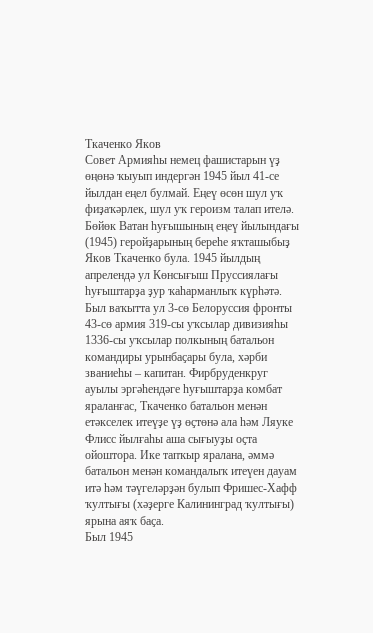Ткаченко Яков
Совет Армияһы немец фашистарын үҙ өңөнә ҡыуып индергән 1945 йыл 41-се йылдан еңел булмай. Еңеү өсөн шул уҡ фиҙаҡәрлек, шул уҡ героизм талап ителә. Бөйөк Ватан һуғышының еңеү йылындағы (1945) геройҙарының береһе яҡташыбыҙ Яков Ткаченко була. 1945 йылдың апрелендә ул Көнсығыш Пруссиялағы һуғыштарҙа ҙур ҡаһарманлыҡ күрһәтә.
Был ваҡытта ул 3-сө Белоруссия фронты 43-сө армия 319-сы уҡсылар дивизияһы 1336-сы уҡсылар полкының батальон командиры урынбаҫары була, хәрби званиеһы – капитан. Фирбруденкруг ауылы эргәһендәге һуғыштарҙа комбат яраланғас, Ткаченко батальон менән етәкселек итеүҙе үҙ өҫтөнә ала һәм Ляуке Флисс йылғаһы аша сығыуҙы оҫта ойоштора. Ике тапҡыр яралана, әммә батальон менән командалыҡ итеүен дауам итә һәм тәүгеләрҙән булып Фришес-Хафф ҡултығы (хәҙерге Калининград ҡултығы) ярына аяҡ баҫа.
Был 1945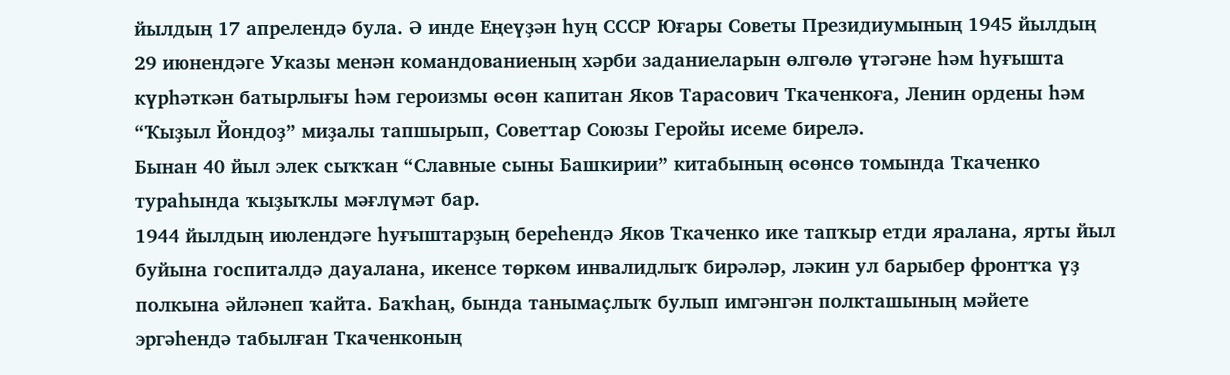йылдың 17 апрелендә була. Ә инде Еңеүҙән һуң СССР Юғары Советы Президиумының 1945 йылдың 29 июнендәге Указы менән командованиеның хәрби заданиеларын өлгөлө үтәгәне һәм һуғышта күрһәткән батырлығы һәм героизмы өсөн капитан Яков Тарасович Ткаченкоға, Ленин ордены һәм “Ҡыҙыл Йондоҙ” миҙалы тапшырып, Советтар Союзы Геройы исеме бирелә.
Бынан 40 йыл элек сыҡҡан “Славные сыны Башкирии” китабының өсөнсө томында Ткаченко тураһында ҡыҙыҡлы мәғлүмәт бар.
1944 йылдың июлендәге һуғыштарҙың береһендә Яков Ткаченко ике тапҡыр етди яралана, ярты йыл буйына госпиталдә дауалана, икенсе төркөм инвалидлыҡ бирәләр, ләкин ул барыбер фронтҡа үҙ полкына әйләнеп ҡайта. Баҡһаң, бында танымаҫлыҡ булып имгәнгән полкташының мәйете эргәһендә табылған Ткаченконың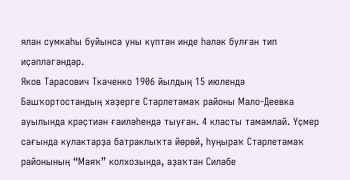ялан сумкаһы буйынса уны күптән инде һәләк булған тип иҫәпләгәндәр.
Яков Тарасович Ткаченко 1906 йылдың 15 июлендә Башҡортостандың хәҙерге Стәрлетамаҡ районы Мало-Деевка ауылында крәҫтиән ғаиләһендә тыуған. 4 класты тамамлай. Үҫмер сағында кулактарҙа батраклыҡта йөрөй, һуңыраҡ Стәрлетамаҡ районының “Маяҡ” колхозында, аҙаҡтан Cиләбе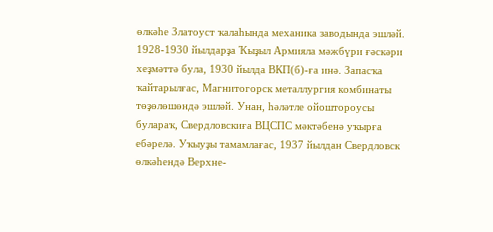өлкәһе Златоуст ҡалаһында механика заводында эшләй.
1928-1930 йылдарҙа Ҡыҙыл Армияла мәжбүри ғәскәри хеҙмәттә була, 1930 йылда ВКП(б)-ға инә. Запасҡа ҡайтарылғас, Магнитогорск металлургия комбинаты төҙөлөшөндә эшләй. Унан, һәләтле ойоштороусы булараҡ, Свердловскиға ВЦСПС мәктәбенә уҡырға ебәрелә. Уҡыуҙы тамамлағас, 1937 йылдан Свердловск өлкәһендә Верхне-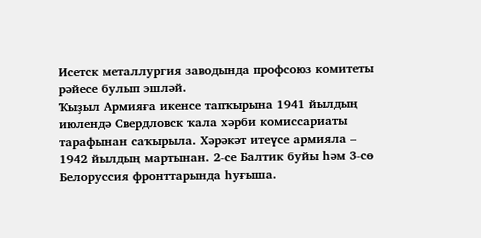Исетск металлургия заводында профсоюз комитеты рәйесе булып эшләй.
Ҡыҙыл Армияға икенсе тапҡырына 1941 йылдың июлендә Свердловск ҡала хәрби комиссариаты тарафынан саҡырыла. Хәрәкәт итеүсе армияла – 1942 йылдың мартынан. 2-се Балтик буйы һәм 3-сө Белоруссия фронттарында һуғыша.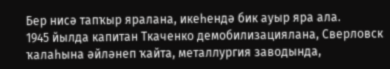Бер нисә тапҡыр яралана, икеһендә бик ауыр яра ала.
1945 йылда капитан Ткаченко демобилизациялана, Сверловск ҡалаһына әйләнеп ҡайта, металлургия заводында,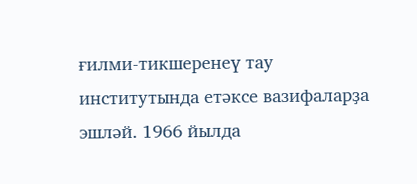ғилми-тикшеренеү тау институтында етәксе вазифаларҙа эшләй. 1966 йылда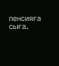пенсияға сыға.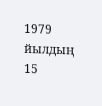1979 йылдың 15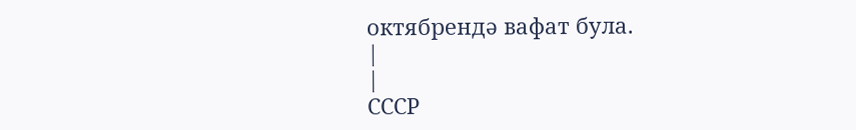октябрендә вафат була.
|
|
СССР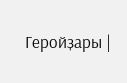Геройҙары |